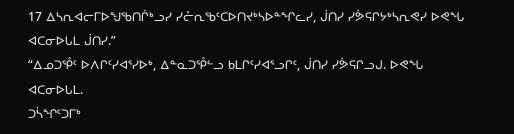17 ᐃᓴᕆᐊᓕᒥᐅᖑᖃᑎᒌᒃᓗᓯ ᓯᓔᕆᖃᑦᑕᐅᑎᔪᒃᓴᐅᓐᖏᓚᓯ, ᒎᑎᓯ ᓯᕘᕋᒋᔭᒃᓴᕆᕙᓯ ᐅᕙᖓ ᐊᑕᓂᐅᒐᒪ ᒎᑎᓯ.”
“ᐃᓄᑐᕾᑦ ᐅᐱᒋᑦᓯᐊᕐᓯᐅᒃ, ᐃᓐᓇᑐᕾᓪᓗ ᑲᒪᒋᑦᓯᐊᕐᓗᒋᑦ, ᒎᑎᓯ ᓯᕘᕋᒋᓗᒍ. ᐅᕙᖓ ᐊᑕᓂᐅᒐᒪ.
ᑐᓵᖏᑦᑐᒥᒃ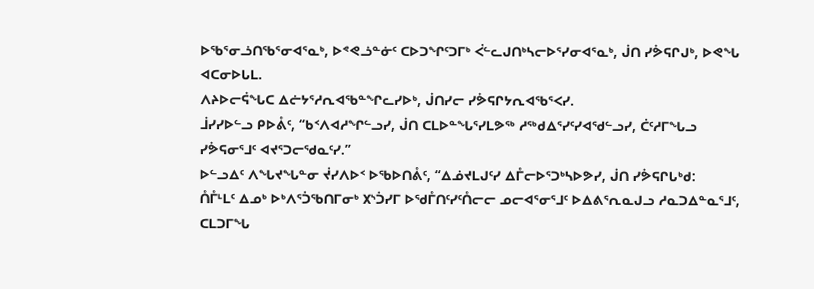ᐅᖃᕐᓂᓘᑎᖃᕐᓂᐊᕐᓇᒃ, ᐅᕝᕙᓘᓐᓃᑦ ᑕᐅᑐᖏᑦᑐᒥᒃ ᐹᓪᓚᒍᑎᒃᓴᓕᐅᕐᓯᓂᐊᕐᓇᒃ, ᒎᑎ ᓯᕘᕋᒋᒍᒃ, ᐅᕙᖓ ᐊᑕᓂᐅᒐᒪ.
ᐱᔨᐅᓕᕌᖓᑕ ᐃᓖᔭᕐᓱᕆᐊᖃᓐᖏᓚᓯᐅᒃ, ᒎᑎᓯᓕ ᓯᕘᕋᒋᔭᕆᐊᖃᕐᐸᓯ.
ᒨᓯᓯᐅᓪᓗ ᑭᐅᕔᑦ, “ᑲᑉᐱᐊᓱᖏᓪᓗᓯ, ᒎᑎ ᑕᒪᐅᓐᖓᕐᓯᒪᕗᖅ ᓱᖅᑯᐃᕐᓯᑦᓯᐊᖁᓪᓗᓯ, ᑖᑦᓱᒥᖓᓗ ᓯᕘᕋᓂᕐᒧᑦ ᐊᔪᕐᑐᓕᖁᓇᑦᓯ.”
ᐅᓪᓗᐃᑦ ᐱᖓᔪᖓᓐᓂ ᔫᓯᐱᐅᑉ ᐅᖃᐅᑎᕔᑦ, “ᐃᓅᔪᒪᒍᑦᓯ ᐃᒤᓕᐅᕐᑐᒃᓴᐅᕗᓯ, ᒎᑎ ᓯᕘᕋᒋᒐᒃᑯ:
ᑍᒤᒻᒪᑦ ᐃᓄᒃ ᐅᒃᐱᕐᑑᖃᑎᒥᓂᒃ ᙭ᔅᑑᓯᒥ ᐅᖁᒤᑎᑦᓯᑦᑍᓕᓕ ᓄᓕᐊᕐᓂᕐᒧᑦ ᐅᐃᕕᕐᕆᓇᒍᓗ ᓱᓇᑐᐃᓐᓇᕐᒧᑦ, ᑕᒪᑐᒥᖓ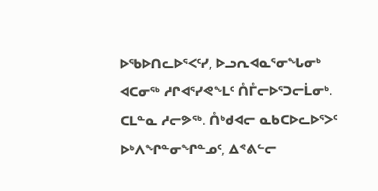ᐅᖃᐅᑎᓚᐅᕐᐸᑦᓯ, ᐅᓗᕆᐊᓇᕐᓂᖓᓂᒃ ᐊᑕᓂᖅ ᓱᒋᐊᕐᓯᕙᖕᒪᑦ ᑍᒤᓕᐅᕐᑐᓕᒫᓂᒃ.
ᑕᒪᓐᓇ ᓱᓕᕗᖅ. ᑍᒃᑯᐊᓕ ᓇᑲᑕᐅᓚᐅᕐᐳᑦ ᐅᒃᐱᖏᓐᓂᖏᓐᓄᑦ, ᐃᕝᕕᓪᓕ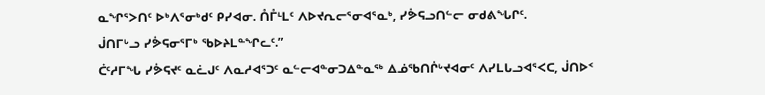ᓇᖏᕐᐳᑎᑦ ᐅᒃᐱᕐᓂᒃᑯᑦ ᑭᓯᐊᓂ. ᑍᒤᒻᒪᑦ ᐱᐅᔪᕆᓕᕐᓂᐊᕐᓇᒃ, ᓯᕘᕋᓗᑎᓪᓕ ᓂᑯᕕᖓᒋᑦ.
ᒎᑎᒥᒡᓗ ᓯᕘᕋᓂᕐᒥᒃ ᖃᐅᔨᒪᓐᖏᓚᑦ.”
ᑖᑦᓱᒥᖓ ᓯᕘᕋᔪᑦ ᓇᓛᒍᑦ ᐱᓇᓱᐊᕐᑐᑦ ᓇᓪᓕᐊᓐᓂᑐᐃᓐᓇᖅ ᐃᓅᖃᑎᒌᒡᔪᐊᓂᑦ ᐱᓯᒪᒐᓗᐊᕐᐸᑕ, ᒎᑎᐅᑉ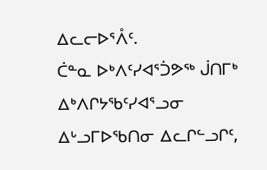ᐃᓚᓕᐅᕐᐰᑦ.
ᑖᓐᓇ ᐅᒃᐱᑦᓯᐊᕐᑑᕗᖅ ᒎᑎᒥᒃ ᐃᒃᐱᒋᔭᖃᑦᓯᐊᕐᓗᓂ ᐃᒡᓗᒥᐅᖃᑎᓂ ᐃᓚᒋᓪᓗᒋᑦ,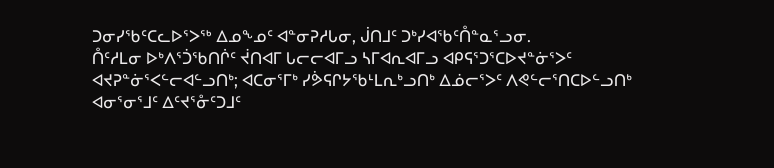ᑐᓂᓯᖃᑦᑕᓚᐅᕐᐳᖅ ᐃᓄᖕᓄᑦ ᐊᓐᓂᕈᓱᒐᓂ, ᒎᑎᒧᑦ ᑐᒃᓯᐊᖃᑦᑍᓐᓇᕐᓗᓂ.
ᑍᑦᓱᒪᓂ ᐅᒃᐱᕐᑑᖃᑎᒌᑦ ᔫᑎᐊᒥ ᒐᓕᓕᐊᒥᓗ ᓴᒥᐊᕆᐊᒥᓗ ᐊᑭᕋᕐᑐᕐᑕᐅᔪᓐᓃᕐᐳᑦ ᐊᔪᕈᓐᓃᕐᐸᓪᓕᐊᓪᓗᑎᒃ; ᐊᑕᓂᕐᒥᒃ ᓯᕘᕋᒋᔭᖃᒻᒪᕆᒃᓗᑎᒃ ᐃᓅᓕᕐᐳᑦ ᐱᕙᓪᓕᕐᑎᑕᐅᓪᓗᑎᒃ ᐊᓂᕐᓂᕐᒧᑦ ᐃᑦᔪᕐᓁᑦᑐᒧᑦ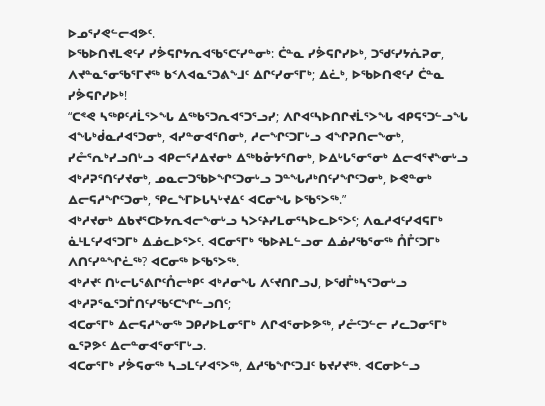ᐅᓄᕐᓯᕙᓪᓕᐊᕗᑦ.
ᐅᖃᐅᑎᔪᒪᕙᑦᓯ ᓯᕘᕋᒋᔭᕆᐊᖃᕐᑕᑦᓯᓐᓂᒃ: ᑖᓐᓇ ᓯᕘᕋᒋᓯᐅᒃ, ᑐᖁᑦᓯᔭᕇᕈᓂ, ᐱᔪᓐᓇᕐᓂᖃᕐᒥᔪᖅ ᑲᑉᐱᐊᓇᕐᑐᕕᖕᒧᑦ ᐃᒋᑦᓯᓂᕐᒥᒃ; ᐃᓛᒃ, ᐅᖃᐅᑎᕙᑦᓯ ᑖᓐᓇ ᓯᕘᕋᒋᓯᐅᒃ!
“ᑕᕝᕙ ᓴᖅᑭᑦᓱᒫᕐᐳᖓ ᐃᖅᑲᕐᑐᕆᐊᕐᑐᕐᓗᓯ; ᐱᒋᐊᑦᓴᐅᑎᒋᔪᒫᕐᐳᖓ ᐊᑭᕋᕐᑐᓪᓗᖓ ᐊᖓᒃᑰᓇᓱᐊᕐᑐᓂᒃ, ᐊᓯᓐᓂᐊᕐᑎᓂᒃ, ᓱᓕᖏᑦᑐᒥᒡᓗ ᐊᖏᕈᑎᓕᖕᓂᒃ, ᓯᓔᕐᕆᒃᓯᓗᑎᒡᓗ ᐊᑭᓕᕐᓱᐃᔪᓂᒃ ᐃᖅᑲᓁᔭᕐᑎᓂᒃ, ᐅᐃᒡᒐᕐᓂᕐᓂᒃ ᐃᓕᐊᕐᔪᖕᓂᒡᓗ ᐊᒃᓱᕈᕐᑎᑦᓯᔪᓂᒃ, ᓄᓇᓕᑐᖃᐅᖏᑦᑐᓂᒡᓗ ᑐᓐᖓᓱᒃᑎᑦᓯᖏᑦᑐᓂᒃ, ᐅᕙᓐᓂᒃ ᐃᓕᕋᓱᖏᑦᑐᓂᒃ, ᕿᓚᖕᒥᐅᒐᓴᒡᔪᐃᑦ ᐊᑕᓂᖓ ᐅᖃᕐᐳᖅ.”
ᐊᒃᓱᔪᓂᒃ ᐃᑲᔪᕐᑕᐅᔭᕆᐊᓕᖕᓂᒡᓗ ᓴᐳᑦᔨᓯᒪᓂᕐᓴᐅᓚᐅᕐᐳᑦ; ᐱᓇᓱᐊᑦᓯᐊᕋᒥᒃ ᓈᒻᒪᑦᓯᐊᕐᑐᒥᒃ ᐃᓅᓚᐅᕐᐳᑦ. ᐊᑕᓂᕐᒥᒃ ᖃᐅᔨᒪᓪᓗᓂ ᐃᓅᓯᖃᕐᓂᖅ ᑍᒤᑦᑐᒥᒃ ᐱᑎᑦᓯᓐᖏᓛᖅ? ᐊᑕᓂᖅ ᐅᖃᕐᐳᖅ.
ᐊᒃᓱᔪᑦ ᑎᒡᓕᒐᕐᕕᒋᑦᑍᓕᒃᑭᑦ ᐊᒃᓱᓂᖓ ᐱᑦᔪᑎᒋᓗᒍ, ᐅᖁᒤᒃᓴᕐᑐᓂᒡᓗ ᐊᒃᓱᕈᕐᓇᕐᑐᒦᑎᑦᓯᖃᑦᑕᖏᓪᓗᑎᑦ;
ᐊᑕᓂᕐᒥᒃ ᐃᓕᕋᓱᖕᓂᖅ ᑐᑭᓯᐅᒪᓂᕐᒥᒃ ᐱᒋᐊᕐᓂᐅᕗᖅ, ᓯᓔᑦᑐᓪᓕ ᓯᓚᑐᓂᕐᒥᒃ ᓇᕐᕈᕗᑦ ᐃᓕᓐᓂᐊᕐᓂᕐᒥᒡᓗ.
ᐊᑕᓂᕐᒥᒃ ᓯᕘᕋᓂᖅ ᓴᓗᒪᑦᓯᐊᕐᐳᖅ, ᐃᓱᖃᖏᑦᑐᒧᑦ ᑲᔪᓯᔪᖅ. ᐊᑕᓂᐅᓪᓗ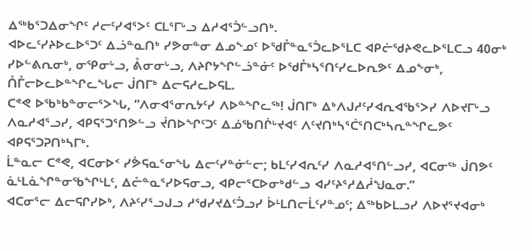ᐃᖅᑲᕐᑐᐃᓂᖏᑦ ᓱᓕᑦᓯᐊᕐᐳᑦ ᑕᒪᕐᒥᒡᓗ ᐃᓱᐊᕐᑑᓪᓗᑎᒃ.
ᐊᐅᓚᑦᓯᔨᐅᓚᐅᕐᑐᑦ ᐃᓘᓐᓇᑎᒃ ᓯᕗᓂᓐᓂ ᐃᓄᖕᓄᑦ ᐅᖁᒤᓐᓇᕐᑑᓚᐅᕐᒪᑕ ᐊᑭᓖᖁᔨᕙᓚᐅᕐᒪᑕᓗ 40ᓂᒃ ᓯᐅᓪᕕᕆᓂᒃ, ᓂᕿᓂᒡᓗ, ᕔᓂᓂᒡᓗ, ᐱᔨᒋᔭᖏᓪᓘᓐᓃᑦ ᐅᖁᒤᒃᓴᕐᑎᑦᓯᓚᐅᕆᕗᑦ ᐃᓄᖕᓂᒃ, ᑍᒤᓕᐅᓚᐅᓐᖏᓚᖓᓕ ᒎᑎᒥᒃ ᐃᓕᕋᓱᓚᐅᕋᒪ.
ᑕᕝᕙ ᐅᖃᒃᑲᓐᓂᓕᕐᐳᖓ, “ᐱᓂᐊᕐᓂᕆᔭᑦᓯ ᐱᐅᓐᖏᓚᖅ! ᒎᑎᒥᒃ ᐃᒃᐱᒍᓱᑦᓯᐊᕆᐊᖃᕐᐳᓯ ᐱᐅᔪᒥᒡᓗ ᐱᓇᓱᐊᕐᓗᓯ, ᐊᑭᕋᕐᑐᕐᑎᕗᓪᓗ ᔫᑎᐅᖏᑦᑐᑦ ᐃᓅᖃᑎᒌᒡᔪᐊᑦ ᐱᑦᔪᑎᒃᓴᕐᑖᕐᑎᑕᒃᓴᕆᓐᖏᓚᕗᑦ ᐊᑭᕋᕐᑐᕈᑎᒃᓴᒥᒃ.
ᒫᓐᓇᓕ ᑕᕝᕙ, ᐊᑕᓂᐅᑉ ᓯᕘᕋᓇᕐᓂᖓ ᐃᓕᑦᓯᓐᓃᓪᓕ; ᑲᒪᑦᓯᐊᕆᑦᓯ ᐱᓇᓱᐊᕐᑎᓪᓗᓯ, ᐊᑕᓂᖅ ᒎᑎᕗᑦ ᓈᒻᒪᓈᖏᓐᓂᖃᖏᒻᒪᑦ, ᐃᓔᓐᓇᕐᓯᐅᕋᓂᓗ, ᐊᑭᓕᕐᑕᐅᓂᒃᑯᓪᓗ ᐊᓯᑦᔨᕐᓱᐃᓲᖑᓇᓂ.”
ᐊᑕᓂᕐᓕ ᐃᓕᕋᒋᓯᐅᒃ, ᐱᔨᑦᓯᕐᓗᒍᓗ ᓱᖁᓯᔪᐃᑦᑑᓗᓯ ᐆᒻᒪᑎᓕᒫᑦᓯᓐᓄᑦ; ᐃᖅᑲᐅᒪᓗᓯ ᐱᐅᔪᕐᔪᐊᓂᒃ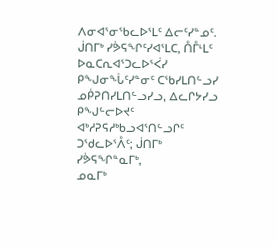ᐱᓂᐊᕐᓂᖃᓚᐅᕐᒪᑦ ᐃᓕᑦᓯᓐᓄᑦ.
ᒎᑎᒥᒃ ᓯᕘᕋᖏᑦᓯᐊᕐᒪᑕ, ᑍᒤᒻᒪᑦ ᐅᓇᑕᕆᐊᕐᑐᓚᐅᕐᐹᓯ ᑭᖑᓂᖔᑦᓯᓐᓂᑦ ᑕᖃᓯᒪᑎᓪᓗᓯ ᓄᑮᕈᑎᓯᒪᑎᓪᓗᓯᓗ, ᐃᓚᒋᔭᓯᓗ ᑭᖑᓪᓕᐅᔪᑦ ᐊᒃᓱᕈᕋᓱᒃᑲᓗᐊᕐᑎᓪᓗᒋᑦ ᑐᖁᓚᐅᕐᐰᑦ; ᒎᑎᒥᒃ ᓯᕘᕋᖏᓐᓇᒥᒃ,
ᓄᓇᒥᒃ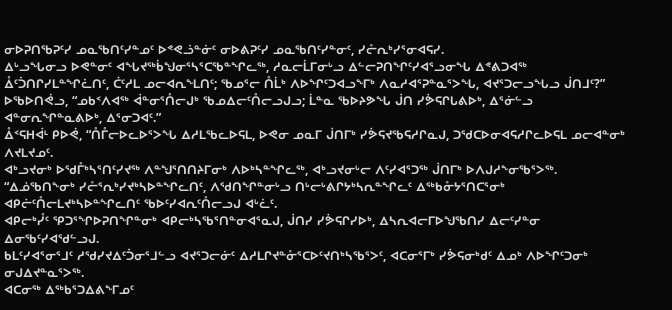ᓂᐅᕈᑎᖃᕈᑦᓯ ᓄᓇᖃᑎᑦᓯᓐᓄᑦ ᐅᕝᕙᓘᓐᓃᑦ ᓂᐅᕕᕈᑦᓯ ᓄᓇᖃᑎᑦᓯᓐᓂᑦ, ᓯᓔᕆᒃᓯᕐᓂᐊᕋᓯ.
ᐃᒡᓗᖓᓂᓗ ᐅᕙᓐᓂᑦ ᐊᖓᔪᖅᑳᖑᓂᕐᓴᕐᑕᖃᓐᖏᓚᖅ, ᓱᓇᓕᒫᒥᓂᒡᓗ ᐃᓪᓕᕈᑎᖏᑦᓯᐊᕐᓗᓂᖓ ᐃᕝᕕᑐᐊᖅ ᐂᑦᑑᑎᒋᓯᒪᓐᖏᓛᑎᑦ, ᑖᑦᓱᒪ ᓄᓕᐊᕆᖕᒪᑎᑦ; ᖃᓄᕐᓕ ᑍᒫᒃ ᐱᐅᖏᑦᑐᐊᓗᖕᒥᒃ ᐱᓇᓱᐊᕐᕈᓐᓇᕐᐳᖓ, ᐊᔪᕐᑐᓕᓗᖓᓗ ᒎᑎᒧᑦ?”
ᐅᖃᐅᑎᕚᓗ, “ᓄᑲᑉᐱᐊᖅ ᐋᓐᓂᕐᑍᓕᒍᒃ ᖃᓄᐃᓕᑦᑍᓕᓗᒍᓗ; ᒫᓐᓇ ᖃᐅᔨᕗᖓ ᒎᑎ ᓯᕘᕋᒋᒐᕕᐅᒃ, ᐃᕐᓃᓪᓗ ᐊᓐᓂᕆᖏᓐᓇᕕᐅᒃ, ᐃᕐᓂᑐᐊᑦ.”
ᐂᑉᕋᕼᐋᒻ ᑭᐅᕚ, “ᑍᒤᓕᐅᓚᐅᕐᐳᖓ ᐃᓱᒪᖃᓚᐅᕋᒪ, ᐅᕙᓂ ᓄᓇᒥ ᒎᑎᒥᒃ ᓯᕘᕋᔪᖃᕋᓱᒋᓇᒍ, ᑐᖁᑕᐅᓂᐊᕋᓱᒋᓚᐅᕋᒪ ᓄᓕᐊᓐᓂᒃ ᐱᔪᒪᔪᓄᑦ.
ᐊᒃᓗᔪᓂᒃ ᐅᖁᒤᒃᓴᕐᑎᑦᓯᔪᖅ ᐱᓐᖑᕐᑎᑎᔨᒥᓂᒃ ᐱᐅᒃᓴᓐᖏᓚᖅ, ᐊᒃᓗᔪᓂᒡᓕ ᐱᑦᓯᐊᕐᑐᖅ ᒎᑎᒥᒃ ᐅᐱᒍᓱᖕᓂᖃᕐᐳᖅ.
“ᐃᓅᖃᑎᖕᓂᒃ ᓯᓔᕐᕆᒃᓯᔪᒃᓴᐅᓐᖏᓚᑎᑦ, ᐱᖁᑎᖏᓐᓂᒡᓗ ᑎᒡᓕᒡᕕᒋᔭᒃᓴᕆᓐᖏᓚᑦ ᐃᖅᑲᓁᔭᕐᑎᑕᕐᓂᒃ ᐊᑭᓖᑦᑍᓕᒪᔪᒃᓴᐅᓐᖏᓚᑎᑦ ᖃᐅᑦᓯᐊᕆᑦᑍᓕᓗᒍ ᐊᒡᓛᑦ.
ᐊᑭᓕᒃᓮᑦ ᕿᑐᕐᖏᐅᕈᑎᖏᓐᓂᒃ ᐊᑭᓕᒃᓴᖃᕐᑎᓐᓂᐊᕐᓇᒍ, ᒎᑎᓯ ᓯᕘᕋᒋᓯᐅᒃ, ᐃᓴᕆᐊᓕᒥᐅᖑᖃᑎᓯ ᐃᓕᑦᓯᓐᓂ ᐃᓂᖃᑦᓯᐊᖁᓪᓗᒍ.
ᑲᒪᑦᓯᐊᕐᓂᕐᒧᑦ ᓱᖁᓯᔪᐃᑦᑑᓂᕐᒧᓪᓗ ᐊᔪᕐᑐᓕᓃᑦ ᐃᓱᒪᒋᔪᓐᓁᕐᑕᐅᑦᔪᑎᒃᓴᖃᕐᐳᑦ, ᐊᑕᓂᕐᒥᒃ ᓯᕘᕋᓂᒃᑯᑦ ᐃᓄᒃ ᐱᐅᖏᑦᑐᓂᒃ ᓂᒍᐃᔪᓐᓇᕐᐳᖅ.
ᐊᑕᓂᖅ ᐃᖅᑲᕐᑐᐃᕕᖕᒥᓄᑦ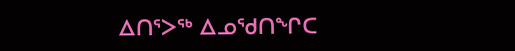ᐃᑎᕐᐳᖅ ᐃᓄᖁᑎᖏᑕ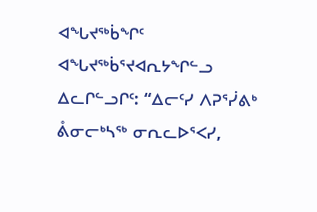ᐊᖓᔪᖅᑳᖏᑦ ᐊᖓᔪᖅᑳᕐᔪᐊᕆᔭᖏᓪᓗ ᐃᓚᒋᓪᓗᒋᑦ: “ᐃᓕᑦᓯ ᐱᕈᕐᓰᕕᒃ ᕔᓂᓕᒃᓴᖅ ᓂᕆᓚᐅᕐᐸᓯ,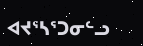ᐊᔪᕐᓴᕐᑐᓂᓪᓗ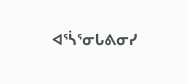ᐊᕐᓵᕐᓂᒐᕕᓂᓯ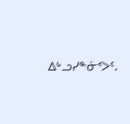ᐃᒡᓗᓯᓐᓃᑉᐳᑦ.